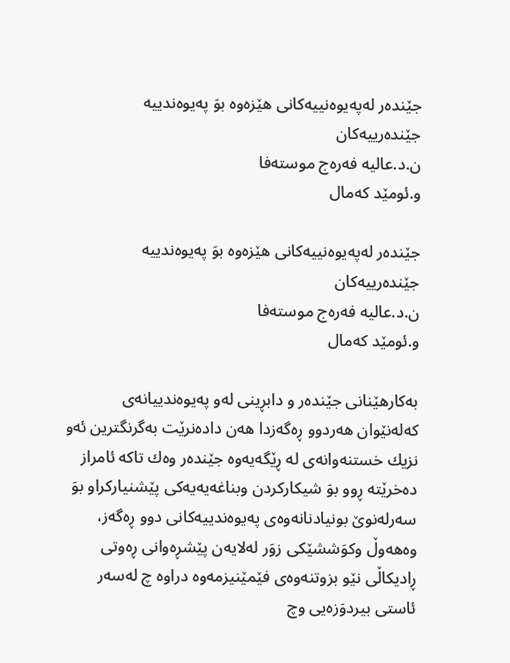جێنده‌ر له‌په‌یوه‌نییه‌كانی‌ هێزه‌وه‌ بوَ په‌یوه‌ندییه‌ جێنده‌رییه‌كان
ن.د.عالیه‌ فه‌ره‌ج موسته‌فا
و.ئومێد كه‌مال

جێنده‌ر له‌په‌یوه‌نییه‌كانی‌ هێزه‌وه‌ بوَ په‌یوه‌ندییه‌ جێنده‌رییه‌كان
ن.د.عالیه‌ فه‌ره‌ج موسته‌فا
و.ئومێد كه‌مال

به‌كارهێنانی‌ جێنده‌ر و دابڕینی‌ له‌و په‌یوه‌ندییانه‌ی‌ كه‌له‌نێوان هه‌ردوو ڕه‌گه‌زدا هه‌ن داده‌نرێت به‌گرنگترین ئه‌و نزیك خستنه‌وانه‌ی‌ له‌ ڕێگه‌یه‌وه‌ جێنده‌ر وه‌ك تاكه‌ ئامراز ده‌خرێته‌ ڕوو بوَ شیكاركردن وبناغه‌یه‌یه‌كی‌ پێشنیاركراو بوَ سه‌رله‌نوێ‌ بونیادنانه‌وه‌ی‌ په‌یوه‌ندییه‌كانی‌ دوو ڕه‌گه‌ز، وه‌هه‌وڵ وكوَششێكی‌ زوَر له‌لایه‌ن پێشڕه‌وانی‌ ڕه‌وتی‌ ڕادیكاڵی‌ نێو بزوتنه‌وه‌ی‌ فێمێنیزمه‌وه‌ دراوه‌ چ له‌سه‌ر ئاستی‌ بیردوَزه‌یی‌ وچ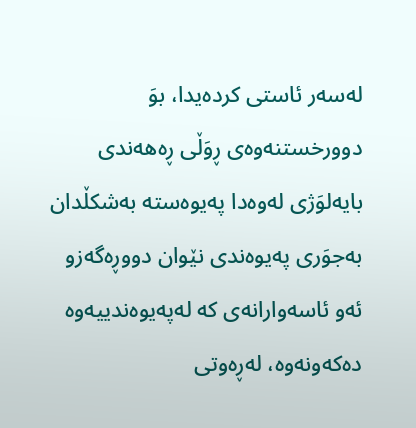له‌سه‌ر ئاستی‌ كرده‌یدا، بوَ دوورخستنه‌وه‌ی‌ ڕوَڵی‌ ڕه‌هه‌ندی‌ بایه‌لوَژی‌ له‌وه‌دا په‌یوه‌سته‌ به‌شكڵدان به‌جوَری‌ په‌یوه‌ندی‌ نێوان دووڕه‌گه‌زو ئه‌و ئاسه‌وارانه‌ی‌ كه‌ له‌په‌یوه‌ندییه‌وه‌ ده‌كه‌ونه‌وه‌، له‌ڕه‌وتی‌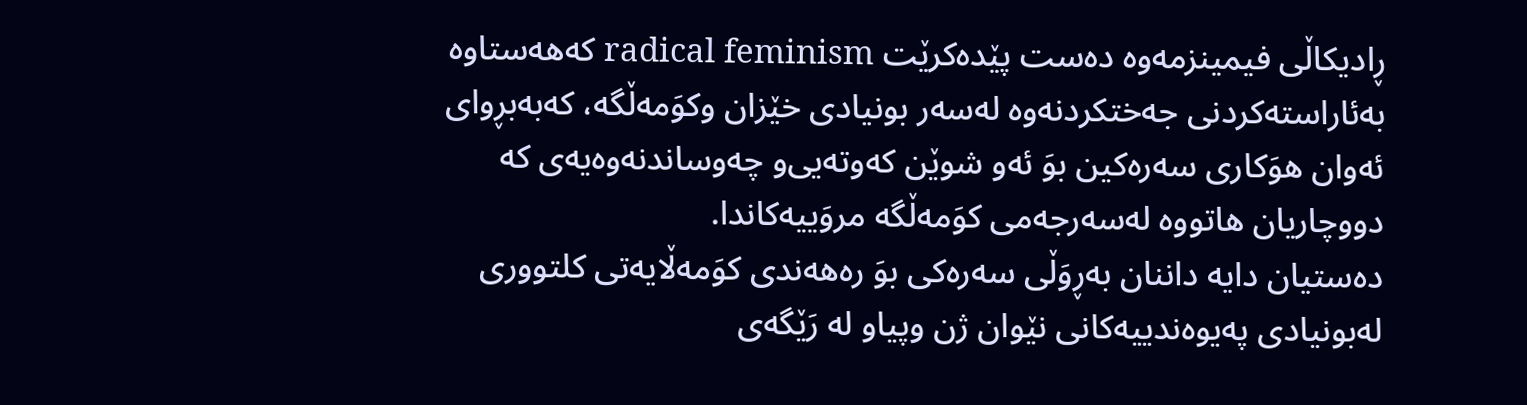ڕادیكاڵی‌ فیمینزمه‌وه‌ ده‌ست پێده‌كرێت radical feminism كه‌هه‌ستاوه‌ به‌ئاراسته‌كردنی‌ جه‌ختكردنه‌وه‌ له‌سه‌ر بونیادی‌ خێزان وكوَمه‌ڵگه‌، كه‌به‌بڕوای‌ ئه‌وان هوَكاری‌ سه‌ره‌كین بوَ ئه‌و شوێن كه‌وته‌یی‌‌و چه‌وساندنه‌وه‌یه‌ی‌ كه‌ دووچاریان هاتووه‌ له‌سه‌رجه‌می‌ كوَمه‌ڵگه‌ مروَییه‌كاندا.
ده‌ستیان دایه‌ داننان به‌ڕوَڵی‌ سه‌ره‌كی‌ بوَ ره‌هه‌ندی‌ كوَمه‌ڵایه‌تی‌ كلتووری‌ له‌بونیادی‌ په‌یوه‌ندییه‌كانی‌ نێوان ژن وپیاو له‌ رَێگه‌ی‌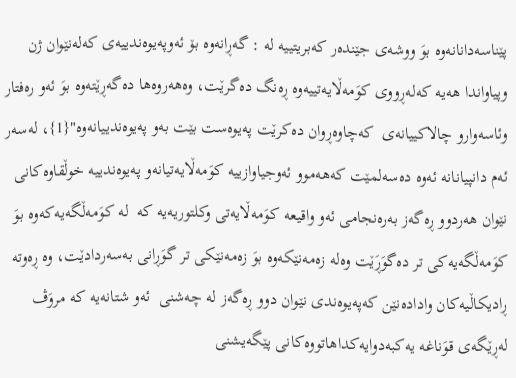پێناسه‌دانانه‌وه‌ بوَ ووشه‌ی‌ جێنده‌ر كه‌بریتییه‌ له‌ : گه‌ڕانه‌وه‌ بۆ ئه‌وپه‌یوه‌ندییه‌ی‌ كه‌له‌نێوان ژن وپیاواندا هه‌یه‌ كه‌له‌ڕووی‌ كوَمه‌ڵایه‌تییه‌وه‌ ڕه‌نگ ده‌گرێت، وه‌هه‌روه‌ها ده‌گه‌ڕێته‌وه‌ بوَ ئه‌و ره‌فتار وئاسه‌وارو چالاكییانه‌ی‌  كه‌چاوه‌ڕوان ده‌كرێت په‌یوه‌ست بێت به‌و په‌یوه‌ندییانه‌وه‌"{1}، له‌سه‌ر ئه‌م دانپیانانه‌ ئه‌وه‌ ده‌سه‌لمێت كه‌هه‌موو ئه‌وجیاوازییه‌ كوَمه‌ڵایه‌تیانه‌و په‌یوه‌ندییه‌ خوڵقاوه‌كانی‌ نێوان هه‌ردوو ڕه‌گه‌ز به‌ره‌نجامی‌ ئه‌و واقیعه‌ كوَمه‌ڵایه‌تی‌ وكلتوریه‌یه‌ كه‌  له‌ كوَمه‌ڵگه‌یه‌كه‌وه‌ بوَ كوَمه‌ڵگه‌یه‌كی‌ تر ده‌گوَڕَێت وه‌له‌ زه‌مه‌نێكه‌وه‌ بوَ زه‌مه‌نێكی‌ تر گوَڕانی‌ به‌سه‌ردادێت، وه‌ ڕه‌وته‌ ڕادیكاڵیه‌كان واداده‌نێن كه‌په‌یوه‌ندی‌ نێوان دوو ڕه‌گه‌ز له‌ چه‌شنی‌  ئه‌و شتانه‌یه‌ كه‌ مروَڤ له‌ڕێگه‌ی‌ قوَناغه‌ یه‌كبه‌دوایه‌كداهاتووه‌كانی‌ پێگه‌یشنی‌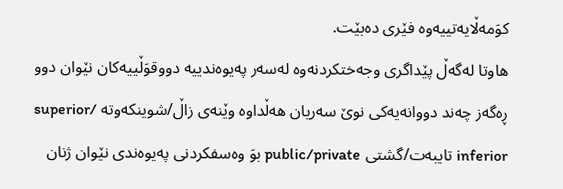كوَمه‌ڵایه‌تییه‌وه‌ فێری‌ ده‌بێت.
هاوتا له‌گه‌ڵ پێداگری‌ وجه‌ختكردنه‌وه‌ له‌سه‌ر په‌یوه‌ندییه‌ دووقوَڵییه‌كان نێوان دوو ڕه‌گه‌ز چه‌ند دووانه‌یه‌كی‌ نوێ‌ سه‌ریان هه‌ڵداوه‌ وێنه‌ی‌ زاڵ/شوینكه‌وته‌ superior/ inferior تایبه‌ت/گشتی‌ public/private بوَ وه‌سفكردنی‌ په‌یوه‌ندی‌ نێوان ژنان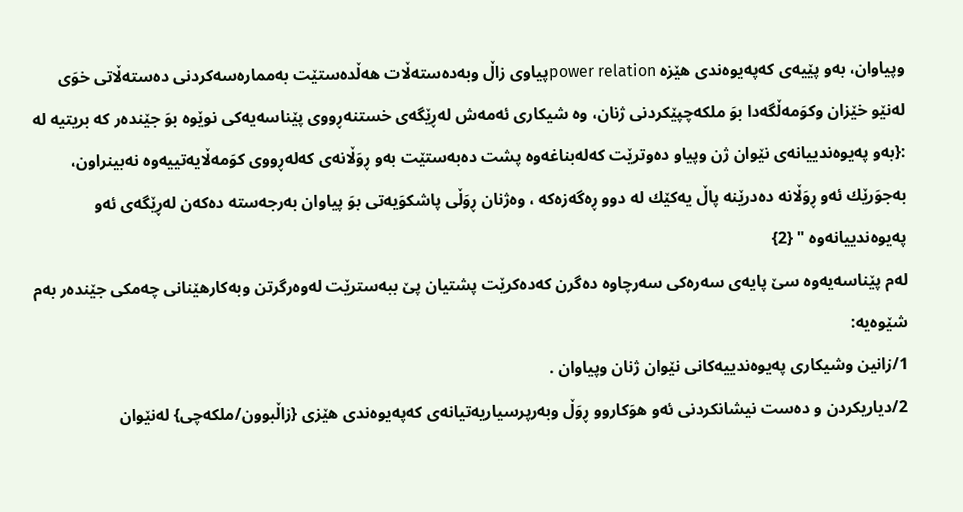وپیاوان، به‌و پێیه‌ی‌ كه‌په‌یوه‌ندی‌ هێزه‌ power relationپیاوی‌ زاڵ وبه‌ده‌سته‌ڵات هه‌ڵده‌ستێت به‌مماره‌سه‌كردنی‌ ده‌سته‌ڵاتی‌ خوَی‌ له‌نێو خێزان وكوَمه‌ڵگه‌دا بوَ ملكه‌چپێكردنی‌ ژنان، وه‌ شیكاری‌ ئه‌مه‌ش له‌ڕێگه‌ی‌ خستنه‌ڕووی‌ پێناسه‌یه‌كی‌ نوێوه‌ بوَ جێنده‌ر كه‌ بریتیه‌ له‌ :{به‌و په‌یوه‌ندییانه‌ی‌ نێوان ژن وپیاو ده‌وترێت كه‌له‌بناغه‌وه‌ پشت ده‌به‌ستێت به‌و ڕوَڵانه‌ی‌ كه‌له‌ڕووی‌ كوَمه‌ڵایه‌تییه‌وه‌ نه‌بینراون، به‌جوَرێك ئه‌و ڕوَڵانه‌ ده‌درێنه‌ پاڵ یه‌كێك له‌ دوو ڕه‌گه‌زه‌كه‌ ، وه‌ژنان ڕوَڵی‌ پاشكوَیه‌تی‌ بوَ پیاوان به‌رجه‌سته‌ ده‌كه‌ن له‌ڕێگه‌ی‌ ئه‌و په‌یوه‌ندییانه‌وه‌ " {2}
له‌م پێناسه‌یه‌وه‌ سێ‌ پایه‌ی‌ سه‌ره‌كی‌ سه‌رچاوه‌ ده‌گرن كه‌ده‌كرێت پشتیان پێ‌ ببه‌سترێت له‌وه‌رگرتن وبه‌كارهێنانی‌ چه‌مكی‌ جێنده‌ر به‌م شێوه‌یه‌:
1/زانین وشیكاری‌ په‌یوه‌ندییه‌كانی‌ نێوان ژنان وپیاوان .
2/دیاریكردن و ده‌ست نیشانكردنی‌ ئه‌و هوَكاروو ڕوَڵ وبه‌رپرسیاریه‌تیانه‌ی‌ كه‌په‌یوه‌ندی‌ هێزی‌ {زاڵبوون/ملكه‌چی‌} له‌نێوان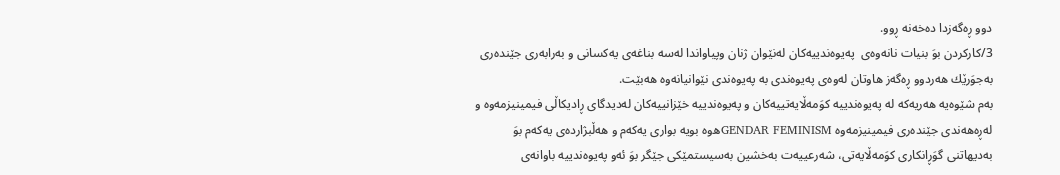دوو ڕه‌گه‌زدا ده‌خه‌نه‌ ڕوو.
3/كاركردن بوَ بنیات نانه‌وه‌ی‌  په‌یوه‌ندییه‌كان له‌نێوان ژنان وپیاواندا له‌سه‌ بناغه‌ی‌ یه‌كسانی‌ و به‌رابه‌ری‌ جێنده‌ری‌ به‌جوَرێك هه‌ردوو ڕه‌گه‌ز هاوتان له‌وه‌ی‌ په‌یوه‌ندی‌ به‌ په‌یوه‌ندی‌ نێوانیانه‌وه‌ هه‌بێت.
به‌م شێوه‌یه‌ هه‌ریه‌كه‌ له‌ په‌یوه‌ندییه‌ كوَمه‌ڵایه‌تییه‌كان و په‌یوه‌ندییه‌ خێزانییه‌كان له‌دیدگای‌ ڕادیكاڵی‌ فیمینیزمه‌وه‌ و له‌ڕه‌هه‌ندی‌ جێنده‌ری‌ فیمینیزمه‌وه‌ GENDAR FEMINISMه‌وه‌ بویه‌ بواری‌ یه‌كه‌م و هه‌ڵبژارده‌ی‌ یه‌كه‌م بوَ به‌دیهاتنی‌ گوَڕانكاری‌ كوَمه‌ڵایه‌تی‌، شه‌رعییه‌ت به‌خشین به‌سیستمێكی‌ جێگر بوَ ئه‌و په‌یوه‌ندییه‌ باوانه‌ی‌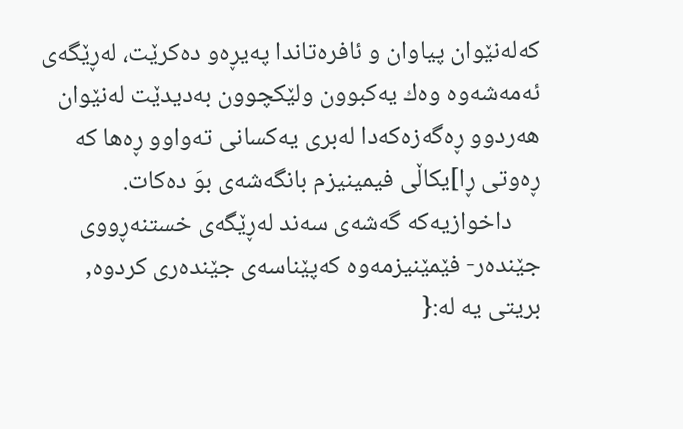كه‌له‌نێوان پیاوان و ئافره‌تاندا په‌یڕه‌و ده‌كرێت، له‌ڕێگه‌ی‌ ئه‌مه‌شه‌وه‌ وه‌ك یه‌كبوون ولێكچوون به‌دیدێت له‌نێوان هه‌ردوو ڕه‌گه‌زه‌كه‌دا له‌بری‌ یه‌كسانی‌ ته‌واوو ڕه‌ها كه‌ ڕه‌وتی‌ ڕا]یكاڵی‌ فیمینیزم بانگه‌شه‌ی‌ بوَ ده‌كات.
     داخوازیه‌كه‌ گه‌شه‌ی‌ سه‌ند له‌ڕێگه‌ی‌ خستنه‌ڕووی‌ جێنده‌ر- فێمێنیزمه‌وه‌ كه‌پێناسه‌ی‌ جێنده‌ری‌ كردوه‌, بریتی‌ یه‌ له‌:{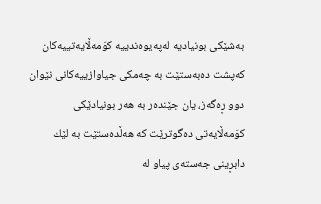به‌شێكی‌ بونیادیه‌ له‌په‌یوه‌ندییه‌ كوَمه‌ڵایه‌تییه‌كان كه‌پشت ده‌به‌ستێت به‌ چه‌مكی‌ جیاوازییه‌كانی‌ نێوان دوو ڕه‌گه‌ز، یان جێنده‌ر به‌ هه‌ر بونیادێكی‌ كوَمه‌ڵایه‌تی‌ ده‌گوترێت كه‌ هه‌ڵده‌ستێت به‌ لێك دابڕینی‌ جه‌سته‌ی‌ پیاو له‌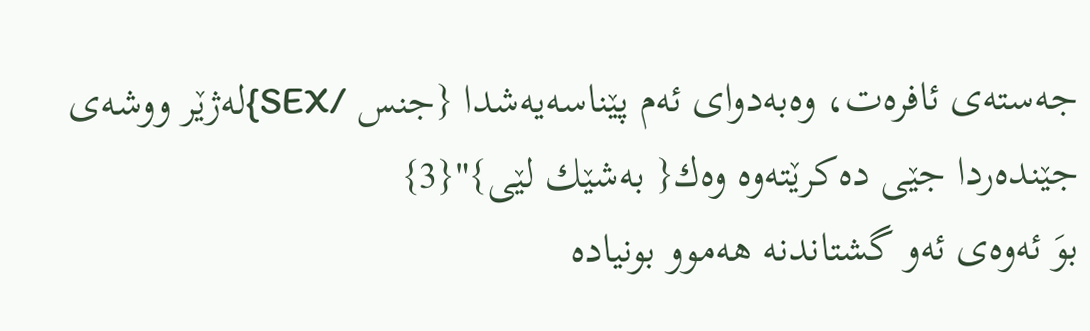جه‌سته‌ی‌ ئافره‌ت، وه‌به‌دوای‌ ئه‌م پێناسه‌یه‌شدا {جنس /SEX}له‌ژێر ووشه‌ی‌ جێنده‌ردا جێی‌ ده‌كرێته‌وه‌ وه‌ك{ به‌شێك لێی‌}"{3}
بوَ ئه‌وه‌ی‌ ئه‌و گشتاندنه‌ هه‌موو بونیاده‌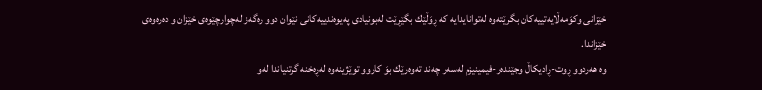خێزانی‌ وكوَمه‌ڵایه‌تییه‌كان بگرێته‌وه‌ له‌توانایدایه‌ كه‌ ڕوَڵێك بگێڕێت له‌بونیادی‌ په‌یوه‌ندییه‌كانی‌ نێوان دوو ره‌گه‌ز له‌چوارچێوه‌ی‌ خێزان و ده‌ره‌وه‌ی‌ خێزاندا.
وه‌ هه‌ردوو ڕوت-ڕادیكاڵ وجێنده‌ر-فیمینیزم له‌سه‌ر چه‌ند ته‌وه‌رێك بوَ كاروو توێژینه‌وه‌ له‌ڕه‌خنه‌ گرتنیاندا له‌و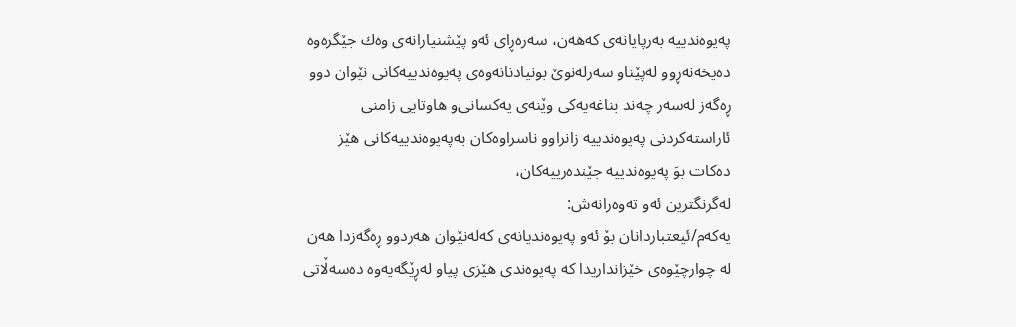په‌یوه‌ندییه‌ به‌رپایانه‌ی‌ كه‌هه‌ن، سه‌ره‌ڕای‌ ئه‌و پێشنیارانه‌ی‌ وه‌ك جێگره‌وه‌ ده‌یخه‌نه‌ڕوو له‌پێناو سه‌رله‌نوێ‌ بونیادنانه‌وه‌ی‌ په‌یوه‌ندییه‌كانی‌ نێوان دوو ڕه‌گه‌ز له‌سه‌ر چه‌ند بناغه‌یه‌كی‌ وێنه‌ی‌ یه‌كسانی‌‌و هاوتایی‌ زامنی‌ ئاراسته‌كردنی‌ په‌یوه‌ندییه‌ زانراوو ناسراوه‌كان به‌په‌یوه‌ندییه‌كانی‌ هێز ده‌كات بوَ په‌یوه‌ندییه‌ جێنده‌رییه‌كان،
له‌گرنگترین ئه‌و ته‌وه‌رانه‌ش:
یه‌كه‌م/ئیعتباردانان بۆ ئه‌و په‌یوه‌ندیانه‌ی‌ كه‌له‌نێوان هه‌ردوو ڕه‌گه‌زدا هه‌ن له‌ چوارچێوه‌ی‌ خێزانداریدا كه‌ په‌یوه‌ندی‌ هێزی‌ پیاو له‌ڕێگه‌یه‌وه‌ ده‌سه‌ڵاتی‌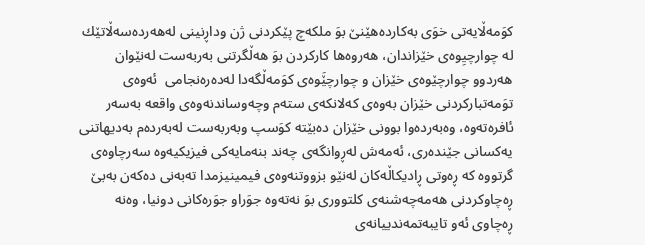كوَمه‌ڵایه‌تی‌ خوَی‌ به‌كارده‌هێنێ‌ بوَ ملكه‌چ پێكردنی‌ ژن وداڕنینی‌ له‌هه‌رده‌سه‌ڵاتێك له‌ چوارچیِوه‌ی‌ خێزاندان، هه‌روه‌ها كاركردن بوَ هه‌ڵگرتنی‌ به‌ربه‌ست له‌نێوان هه‌ردوو چوارچێوه‌ی‌ خێزان و چوارچێَوه‌ی‌ كوَمه‌ڵگه‌دا له‌ده‌ره‌نجامی‌  ئه‌وه‌ی‌ توَمه‌تباركردنی‌ خێزان به‌وه‌ی‌ كه‌لانكه‌ی‌ سته‌م وچه‌وساندنه‌وه‌ی‌ واقعه‌ به‌سه‌ر ئافره‌ته‌وه‌، وه‌به‌رده‌وا بوونی‌ خێزان ده‌بێته‌ كوَسپ وبه‌ربه‌ست له‌به‌رده‌م به‌دیهاتنی‌  یه‌كسانی‌ جێنده‌ری‌، ئه‌مه‌ش له‌ڕوانگه‌ی‌ چه‌ند بنه‌مایه‌كی‌ فیزیكیه‌وه‌ سه‌رچاوه‌ی‌ گرتووه‌ كه‌ ڕه‌وتی‌ ڕادیكاڵه‌كان له‌نێو بزووتنه‌وه‌ی‌ فیمینیزمدا ته‌به‌نی‌ ده‌كه‌ن به‌بێ‌ ڕه‌چاوكردنی‌ هه‌مه‌چه‌شنه‌ی‌ كلتووری‌ بوَ نه‌ته‌وه‌ جوَراو جوَره‌كانی‌ دونیا، وه‌نه‌ ڕه‌چاوی‌ ئه‌و تایبه‌تمه‌ندییانه‌ی‌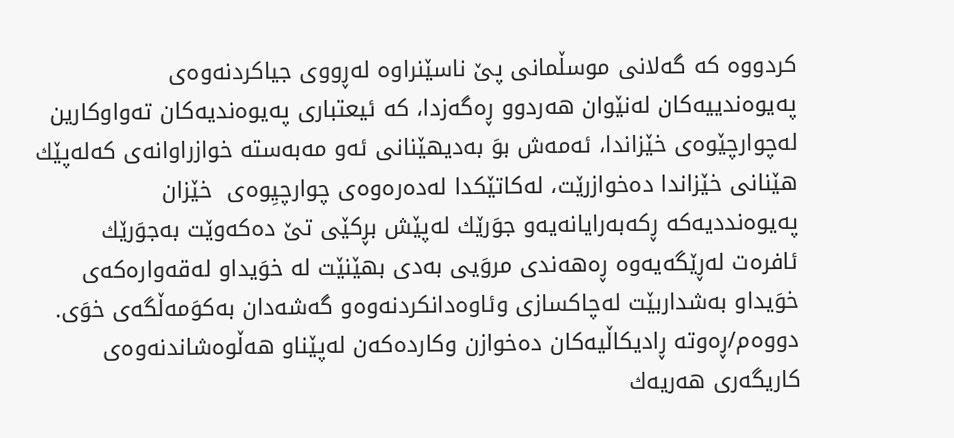كردووه‌ كه‌ گه‌لانی‌ موسڵمانی‌ پێ‌ ناسێنراوه‌ له‌ڕووی‌ جیاكردنه‌وه‌ی‌ په‌یوه‌ندییه‌كان له‌نێوان هه‌ردوو ڕه‌گه‌زدا، كه‌ ئیعتباری‌ په‌یوه‌ندیه‌كان ته‌واوكارین له‌چوارچێوه‌ی‌ خێزاندا، ئه‌مه‌ش بوَ به‌دیهێنانی‌ ئه‌و مه‌به‌سته‌ خوازراوانه‌ی‌ كه‌له‌پێك هێنانی‌ خێزاندا ده‌خوازرێت، له‌كاتێكدا له‌ده‌ره‌وه‌ی‌ چوارچیِوه‌ی‌  خێزان په‌یوه‌نددیه‌كه‌ ڕكه‌به‌رایانه‌یه‌و جوَرێك له‌پێش بڕكێی‌ تێ‌ ده‌كه‌وێت به‌جوَرێك ئافره‌ت له‌ڕێگه‌یه‌وه‌ ڕه‌هه‌ندی‌ مروَیی‌ به‌دی‌ بهێنێت له‌ خوَیداو له‌قه‌واره‌كه‌ی‌ خوَیداو به‌شداربێت له‌چاكسازی‌ وئاوه‌دانكردنه‌وه‌و گه‌شه‌دان به‌كوَمه‌ڵگه‌ی‌ خوَی‌.
دووه‌م/ڕه‌وته‌ ڕادیكاڵیه‌كان ده‌خوازن وكارده‌كه‌ن له‌پێناو هه‌ڵوه‌شاندنه‌وه‌ی‌ كاریگه‌ری‌ هه‌ریه‌ك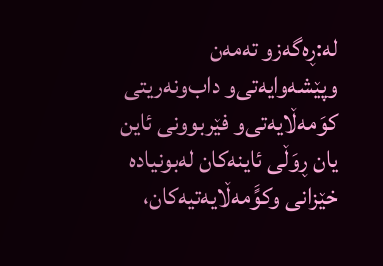له‌:ڕه‌گه‌زو ته‌مه‌ن وپێشه‌وایه‌تی‌‌و داب‌ونه‌ریتی‌ كوَمه‌ڵایه‌تی‌‌و فێربوونی‌ ئاین یان ڕوَڵی‌ ئاینه‌كان له‌بونیاده‌ خێزانی‌ وكوًَمه‌ڵایه‌تیه‌كان،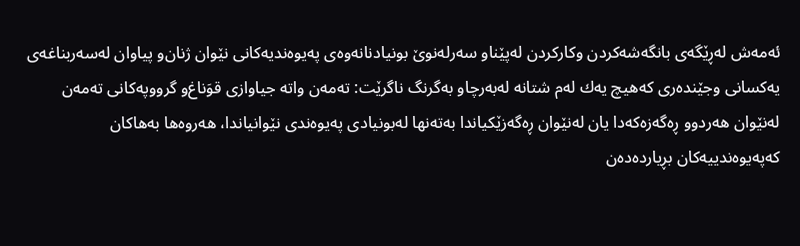ئه‌مه‌ش له‌ڕێگه‌ی‌ بانگه‌شه‌كردن وكاركردن له‌پێناو سه‌رله‌نوێ‌ بونیادنانه‌وه‌ی‌ په‌یوه‌ندیه‌كانی‌ نێوان ژنان‌و پیاوان له‌سه‌ربناغه‌ی‌ یه‌كسانی‌ وجێنده‌ری‌ كه‌هیچ یه‌ك له‌م شتانه‌ له‌به‌رچاو به‌گرنگ ناگرێت: ته‌مه‌ن واته‌ جیاوازی‌ قوَناغ‌و گرووپه‌كانی‌ ته‌مه‌ن له‌نێوان هه‌ردوو ڕه‌گه‌زه‌كه‌دا یان له‌نێوان ڕه‌گه‌زێكیاندا به‌ته‌نها له‌بونیادی‌ په‌یوه‌ندی‌ نێوانیاندا، هه‌روه‌ها به‌هاكان كه‌په‌یوه‌ندییه‌كان بڕیارده‌ده‌ن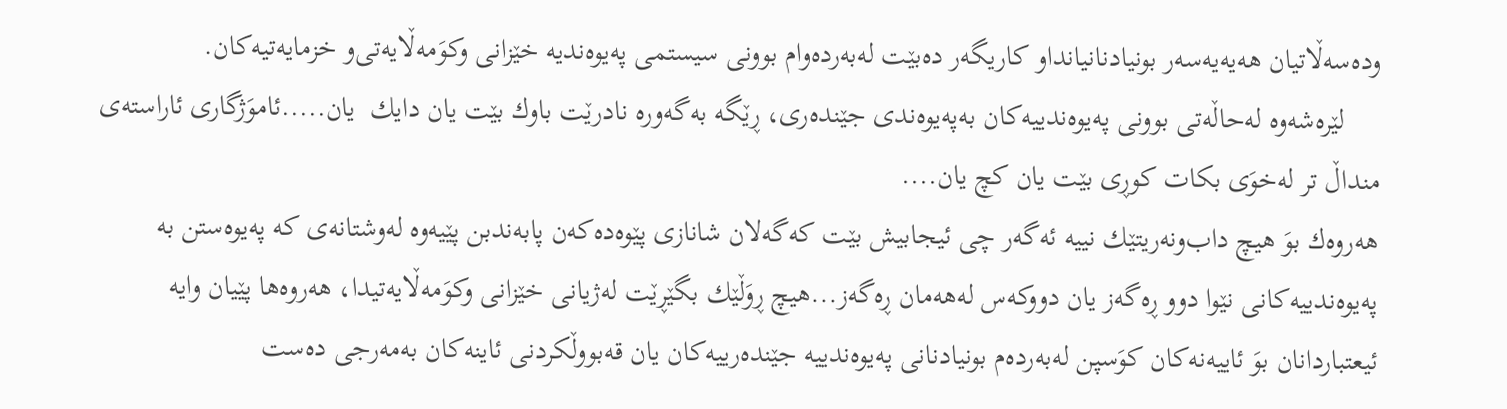وده‌سه‌ڵاتیان هه‌یه‌یه‌سه‌ر بونیادنانیانداو كاریگه‌ر ده‌بێت له‌به‌رده‌وام بوونی‌ سیستمی‌ په‌یوه‌ندیه‌ خێزانی‌ وكوَمه‌ڵایه‌تی‌‌و خزمایه‌تیه‌كان.
     لێره‌شه‌وه‌ له‌حاڵه‌تی‌ بوونی‌ په‌یوه‌ندییه‌كان به‌په‌یوه‌ندی‌ جێنده‌ری‌، ڕێگه‌ به‌گه‌وره‌ نادرێت باوك بێت یان دایك  یان.....ئاموَژگاری‌ ئاراسته‌ی‌ منداڵ تر له‌خوَی‌ بكات كوڕی‌ بێت یان كچ یان....
هه‌روه‌ك بوَ هیچ داب‌ونه‌ریتێك نییه‌ ئه‌گه‌ر چی‌ ئیجابیش بێت كه‌گه‌لان شانازی‌ پێوه‌ده‌كه‌ن پابه‌ندبن پێیه‌وه‌ له‌وشتانه‌ی‌ كه‌ په‌یوه‌ستن به‌ په‌یوه‌ندییه‌كانی‌ نێوا دوو ڕه‌گه‌ز یان دووكه‌س له‌هه‌مان ڕه‌گه‌ز...هیچ ڕوَڵێك بگێڕێت له‌ژیانی‌ خێزانی‌ وكوَمه‌ڵایه‌تیدا، هه‌روه‌ها پێیان وایه‌ ئیعتباردانان بوَ ئاییه‌نه‌كان كوَسپن له‌به‌رده‌م بونیادنانی‌ په‌یوه‌ندییه‌ جێنده‌رییه‌كان یان قه‌بووڵكردنی‌ ئاینه‌كان به‌مه‌رجی‌ ده‌ست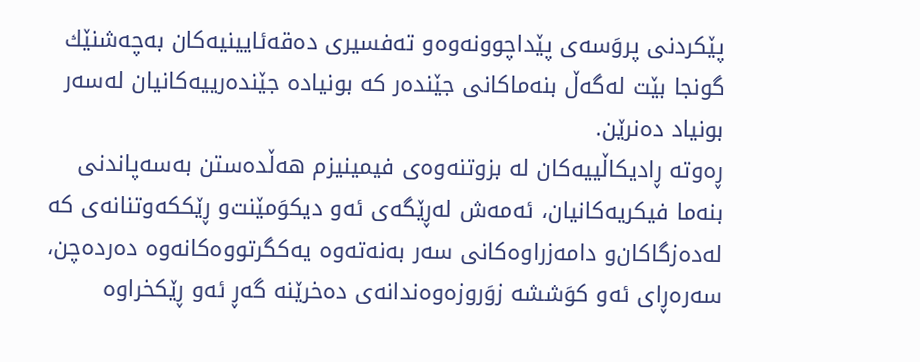پێكردنی‌ پروَسه‌ی‌ پێداچوونه‌وه‌و ته‌فسیری‌ ده‌قه‌ئایینیه‌كان به‌چه‌شنێك گونجا بێت له‌گه‌ڵ بنه‌ماكانی‌ جێنده‌ر كه‌ بونیاده‌ جێنده‌رییه‌كانیان له‌سه‌ر بونیاد ده‌نرێن.
ڕه‌وته‌ ڕادیكاڵییه‌كان له‌ بزوتنه‌وه‌ی‌ فیمینیزم هه‌ڵده‌ستن به‌سه‌پاندنی‌ بنه‌ما فیكریه‌كانیان، ئه‌مه‌ش له‌ڕێگه‌ی‌ ئه‌و دیكوَمێنت‌و ڕێككه‌وتنانه‌ی‌ كه‌ له‌ده‌زگاكان‌و دامه‌زراوه‌كانی‌ سه‌ر به‌نه‌ته‌وه‌ یه‌كگرتووه‌كانه‌وه‌ ده‌رده‌چن، سه‌ره‌ڕای‌ ئه‌و كوَششه‌ زوَروزه‌وه‌ندانه‌ی‌ ده‌خرێنه‌ گه‌ڕ ئه‌و ڕێكخراوه‌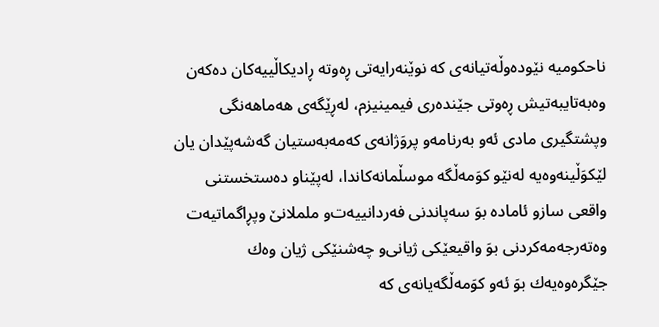ناحكومیه‌ نێوده‌وڵه‌تیانه‌ی‌ كه‌ نوێنه‌رایه‌تی‌ ڕه‌وته‌ ڕادیكاڵییه‌كان ده‌كه‌ن وه‌به‌تایبه‌تیش ڕه‌وتی‌ جێنده‌ری‌ فیمینیزم، له‌ڕێگه‌ی‌ هه‌ماهه‌نگی‌ وپشتگیری‌ مادی‌ ئه‌و به‌رنامه‌و پروَژانه‌ی‌ كه‌مه‌به‌ستیان گه‌شه‌پێدان یان لێكوَڵینه‌وه‌یه‌ له‌نێو كوَمه‌ڵگه‌ موسڵمانه‌كاندا، له‌پێناو ده‌ستخستنی‌ واقعی‌ سازو ئاماده‌ بوَ سه‌پاندنی‌ فه‌ردانییه‌ت‌و ململانێ‌ وپڕاگماتیه‌ت وه‌ته‌رجه‌مه‌كردنی‌ بوَ واقیعێكی‌ ژیانی‌‌و چه‌شنێكی‌ ژیان وه‌ك جێگره‌وه‌یه‌ك بوَ ئه‌و كوَمه‌ڵگه‌یانه‌ی‌ كه‌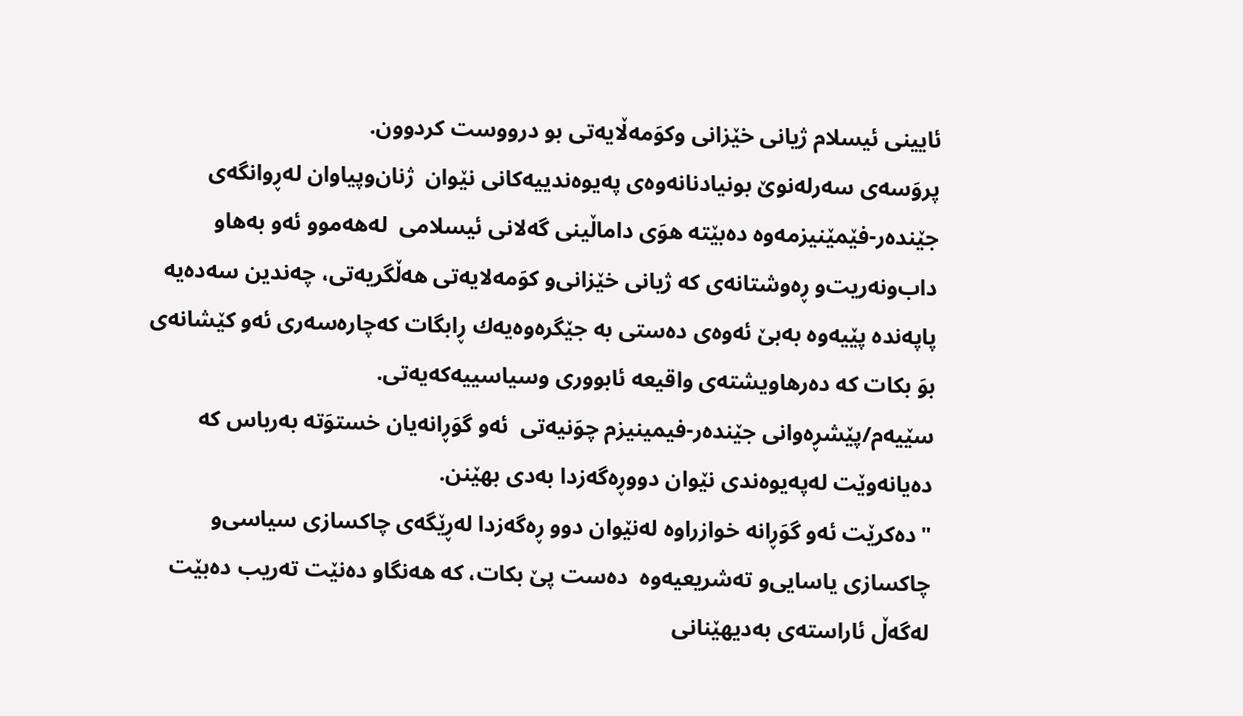ئایینی‌ ئیسلام ژیانی‌ خێزانی‌ وكوَمه‌ڵایه‌تی‌ بو درووست كردوون.
پروَسه‌ی‌ سه‌رله‌نوێ‌ بونیادنانه‌وه‌ی‌ په‌یوه‌ندییه‌كانی‌ نێوان  ژنان‌وپیاوان له‌ڕوانگه‌ی‌ جێنده‌ر-فێمێنیزمه‌وه‌ ده‌بێته‌ هوَی‌ داماڵینی‌ گه‌لانی‌ ئیسلامی‌  له‌هه‌موو ئه‌و به‌هاو داب‌ونه‌ریت‌و ڕه‌وشتانه‌ی‌ كه‌ ژیانی‌ خێزانی‌‌و كوَمه‌لایه‌تی‌ هه‌ڵگریه‌تی‌، چه‌ندین سه‌ده‌یه‌ پاپه‌نده‌ پێیه‌وه‌ به‌بێ‌ ئه‌وه‌ی‌ ده‌ستی‌ به‌ جێگره‌وه‌یه‌ك ڕابگات كه‌چاره‌سه‌ری‌ ئه‌و كێشانه‌ی‌ بوَ بكات كه‌ ده‌رهاویشته‌ی‌ واقیعه‌ ئابووری‌ وسیاسییه‌كه‌یه‌تی‌.
سێیه‌م/پێشڕه‌وانی‌ جێنده‌ر-فیمینیزم چوَنیه‌تی‌  ئه‌و گوَڕانه‌یان خستوَته‌ به‌رباس كه‌ ده‌یانه‌وێت له‌په‌یوه‌ندی‌ نێوان دووڕه‌گه‌زدا به‌دی‌ بهێنن.
"ده‌كرێت ئه‌و گوَڕانه‌ خوازراوه‌ له‌نێوان دوو ڕه‌گه‌زدا له‌ڕێگه‌ی‌ چاكسازی‌ سیاسی‌‌و چاكسازی‌ یاسایی‌‌و ته‌شریعیه‌وه‌  ده‌ست پێ بكات، كه‌ هه‌نگاو ده‌نێت ته‌ریب ده‌بێت له‌گه‌ڵ ئاراسته‌ی‌ به‌دیهێنانی‌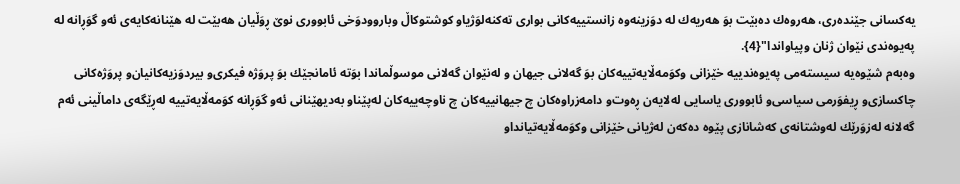یه‌كسانی‌ جێنده‌ری‌، هه‌روه‌ك ده‌بێت بوَ هه‌ریه‌ك له‌ دوَزینه‌وه‌ زانستییه‌كانی‌ بواری‌ ته‌كنه‌لوَژیاو كوشتوكاڵ وباروودوَخی‌ ئابووری‌ نوێ‌ ڕوَڵیان هه‌بێت له‌ هێنانه‌كایه‌ی‌ ئه‌و گوَڕانه‌ له‌ په‌یوه‌ندی‌ نێوان ژنان وپیاواندا"{4}.
وه‌به‌م شێوه‌یه‌ سیسته‌می‌ په‌یوه‌ندییه‌ خێزانی‌ وكوَمه‌ڵایه‌تییه‌كان بوَ گه‌لانی‌ جیهان و له‌نێوان گه‌لانی‌ موسوڵماندا بوَته‌ ئامانجێك بوَ پروَژه‌ فیكری‌‌و بیردوَزیه‌كانیان‌و پروَژه‌كانی‌ چاكسازی‌‌و ڕیفوَرمی‌ سیاسی‌‌و ئابووری‌ یاسایی‌ له‌لایه‌ن ڕه‌وت‌و دامه‌زراوه‌كان چ جیهانییه‌كان چ ناوچه‌ییه‌كان له‌پێناو به‌دیهێنانی‌ ئه‌و گوَڕانه‌ كوَمه‌ڵایه‌تییه‌ له‌ڕێگه‌ی‌ داماڵینی‌ ئه‌م گه‌لانه‌ له‌زوَرێك له‌وشتانه‌ی‌ كه‌شانازی‌ پێوه‌ ده‌كه‌ن له‌ژیانی‌ خێزانی‌ وكوَمه‌ڵایه‌تیانداو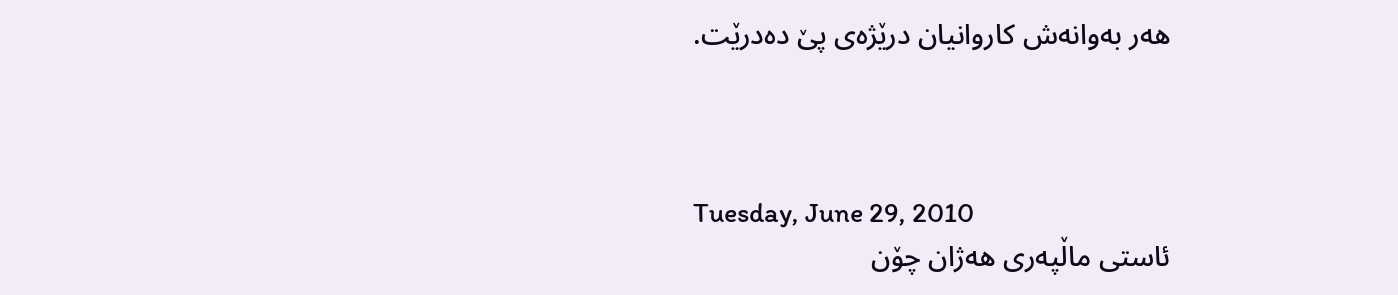هه‌ر به‌وانه‌ش كاروانیان درێژه‌ی‌ پێ ده‌درێت.



Tuesday, June 29, 2010
ئاستی‌ ماڵپه‌ری‌ هه‌ژان چۆن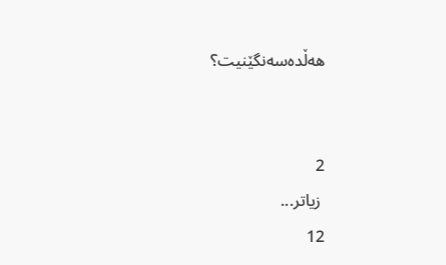هه‌ڵده‌سه‌نگێنیت؟


2
 زیاتر...
12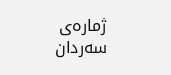ژماره‌ی سه‌ردان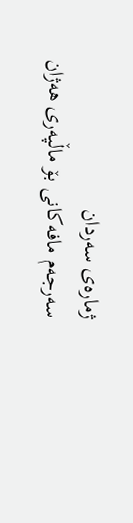ژماره‌ی سه‌ردان
سه‌رجه‌م مافه‌کانی بۆ ماڵپه‌ری هه‌ژان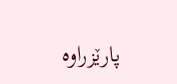پارێزراوه‌